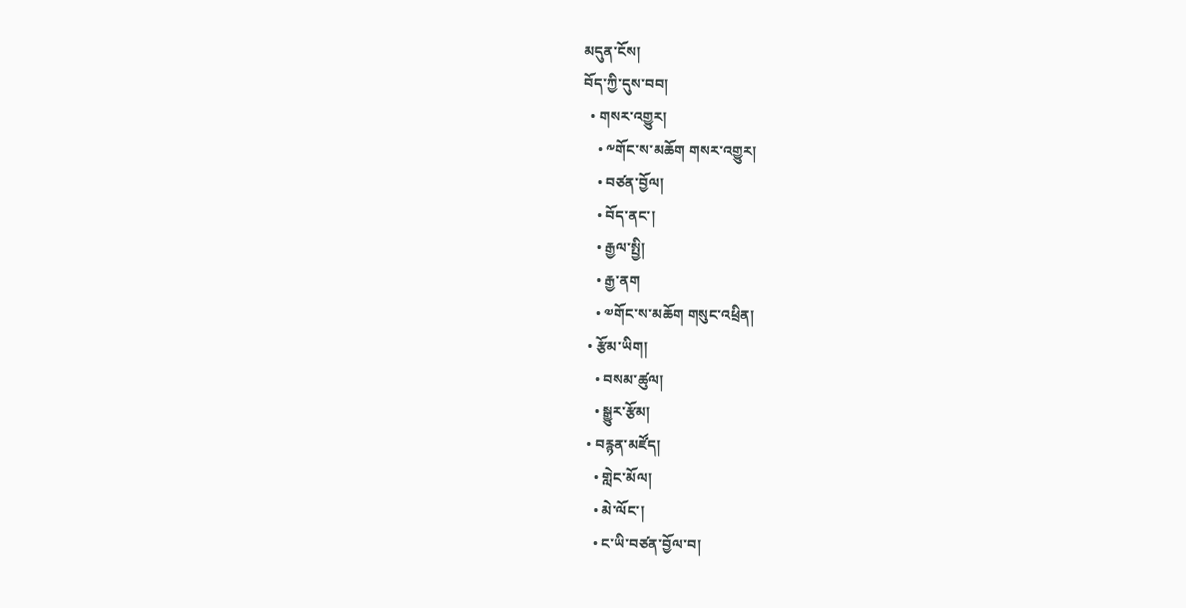མདུན་ངོས།
བོད་ཀྱི་དུས་བབ།
  • གསར་འགྱུར།
    • ༸གོང་ས་མཆོག གསར་འགྱུར།
    • བཙན་བྱོལ།
    • བོད་ནང་།
    • རྒྱལ་སྤྱི།
    • རྒྱ་ནག
    • ༧གོང་ས་མཆོག གསུང་འཕྲིན།
  • རྩོམ་ཡིག།
    • བསམ་ཚུལ།
    • སྒྱུར་རྩོམ།
  • བརྙན་མཛོད།
    • གླེང་མོལ།
    • མེ་ལོང་།
    • ང་ཡི་བཙན་བྱོལ་བ།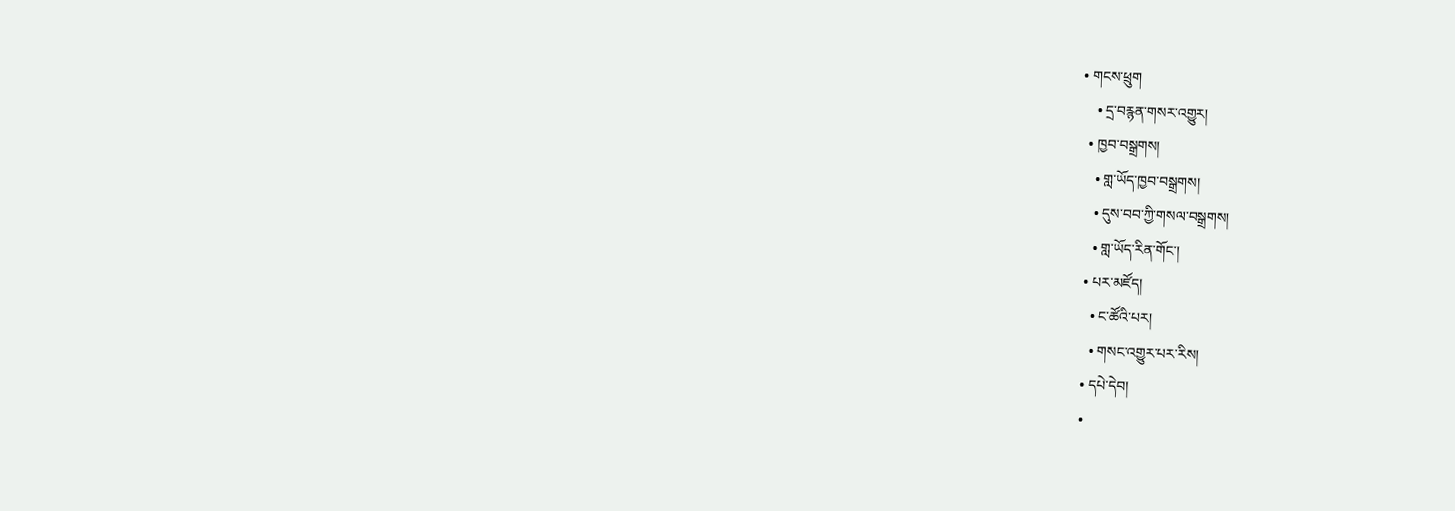• གངས་ཕྲུག
    • དྲ་བརྙན་གསར་འགྱུར།
  • ཁྱབ་བསྒྲགས།
    • གླ་ཡོད་ཁྱབ་བསྒྲགས།
    • དུས་བབ་ཀྱི་གསལ་བསྒྲགས།
    • གླ་ཡོད་རིན་གོང་།
  • པར་མཛོད།
    • ང་ཚོའི་པར།
    • གསང་འགྱུར་པར་རིས།
  • དཔེ་དེབ།
  •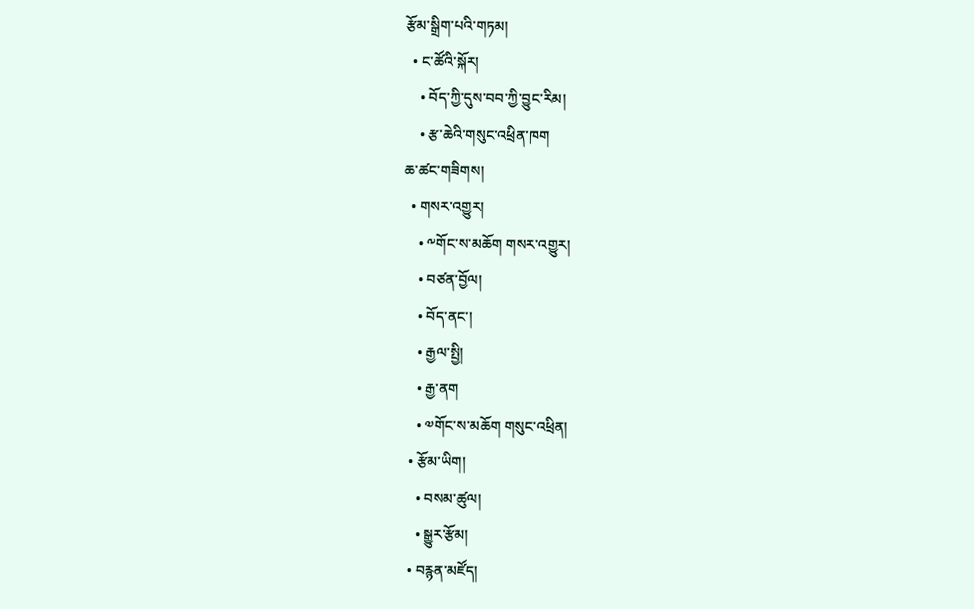རྩོམ་སྒྲིག་པའི་གཏམ།
  • ང་ཚོའི་སྐོར།
    • བོད་ཀྱི་དུས་བབ་ཀྱི་བྱུང་རིམ།
    • རྩ་ཆེའི་གསུང་འཕྲིན་ཁག
ཆ་ཚང་གཟིགས།
  • གསར་འགྱུར།
    • ༸གོང་ས་མཆོག གསར་འགྱུར།
    • བཙན་བྱོལ།
    • བོད་ནང་།
    • རྒྱལ་སྤྱི།
    • རྒྱ་ནག
    • ༧གོང་ས་མཆོག གསུང་འཕྲིན།
  • རྩོམ་ཡིག།
    • བསམ་ཚུལ།
    • སྒྱུར་རྩོམ།
  • བརྙན་མཛོད།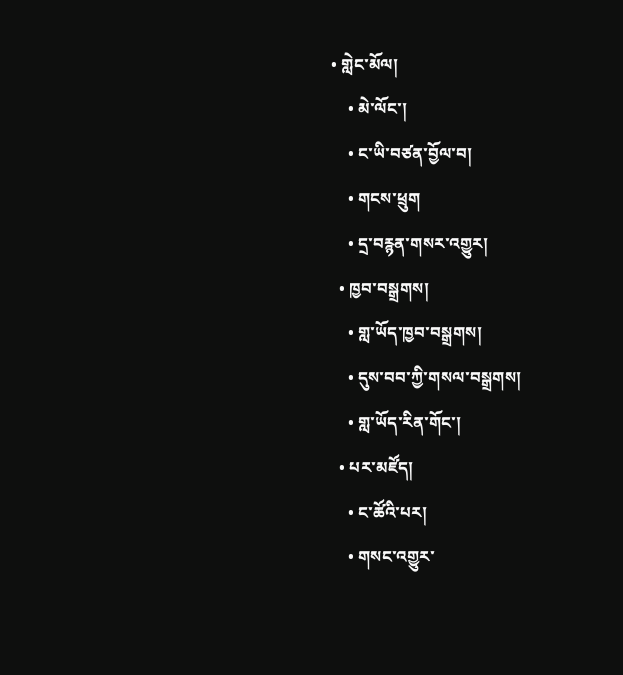• གླེང་མོལ།
    • མེ་ལོང་།
    • ང་ཡི་བཙན་བྱོལ་བ།
    • གངས་ཕྲུག
    • དྲ་བརྙན་གསར་འགྱུར།
  • ཁྱབ་བསྒྲགས།
    • གླ་ཡོད་ཁྱབ་བསྒྲགས།
    • དུས་བབ་ཀྱི་གསལ་བསྒྲགས།
    • གླ་ཡོད་རིན་གོང་།
  • པར་མཛོད།
    • ང་ཚོའི་པར།
    • གསང་འགྱུར་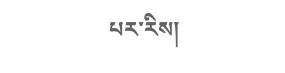པར་རིས།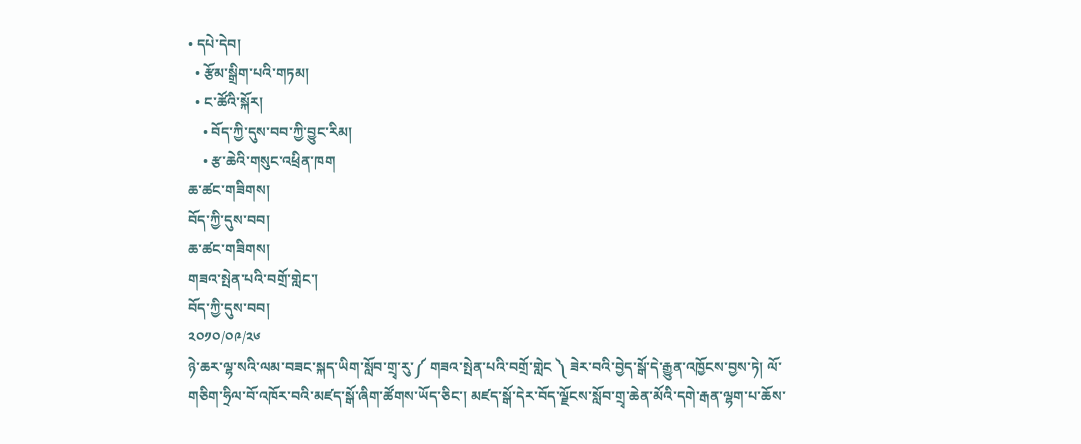• དཔེ་དེབ།
  • རྩོམ་སྒྲིག་པའི་གཏམ།
  • ང་ཚོའི་སྐོར།
    • བོད་ཀྱི་དུས་བབ་ཀྱི་བྱུང་རིམ།
    • རྩ་ཆེའི་གསུང་འཕྲིན་ཁག
ཆ་ཚང་གཟིགས།
བོད་ཀྱི་དུས་བབ།
ཆ་ཚང་གཟིགས།
གཟའ་སྤེན་པའི་བགྲོ་གླེང་།
བོད་ཀྱི་དུས་བབ།
༢༠༡༠/༠༩/༢༦
ཉེ་ཆར་ལྷ་སའི་ལམ་བཟང་སྐད་ཡིག་སློབ་གྲྭ་རུ་༼ གཟའ་སྤེན་པའི་བགྲོ་གླེང ༽ ཟེར་བའི་བྱེད་སྒོ་དེ་རྒྱུན་འཁྱོངས་བྱས་ཏེ། ལོ་གཅིག་ཧྲིལ་བོ་འཁོར་བའི་མཛད་སྒོ་ཞིག་ཚོགས་ཡོད་ཅིང་། མཛད་སྒོ་དེར་བོད་ལྗོངས་སློབ་གྲྭ་ཆེན་མོའི་དགེ་རྒན་ལྷག་པ་ཆོས་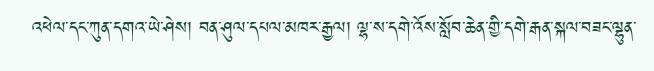འཕེལ་དང་ཀུན་དགའ་ཡེ་ཤེས། བན་ཤུལ་དཔལ་མཁར་རྒྱལ། ལྷ་ས་དགེ་འོས་སློབ་ཆེན་གྱི་དགེ་རྒན་སྐལ་བཟང་ལྷུན་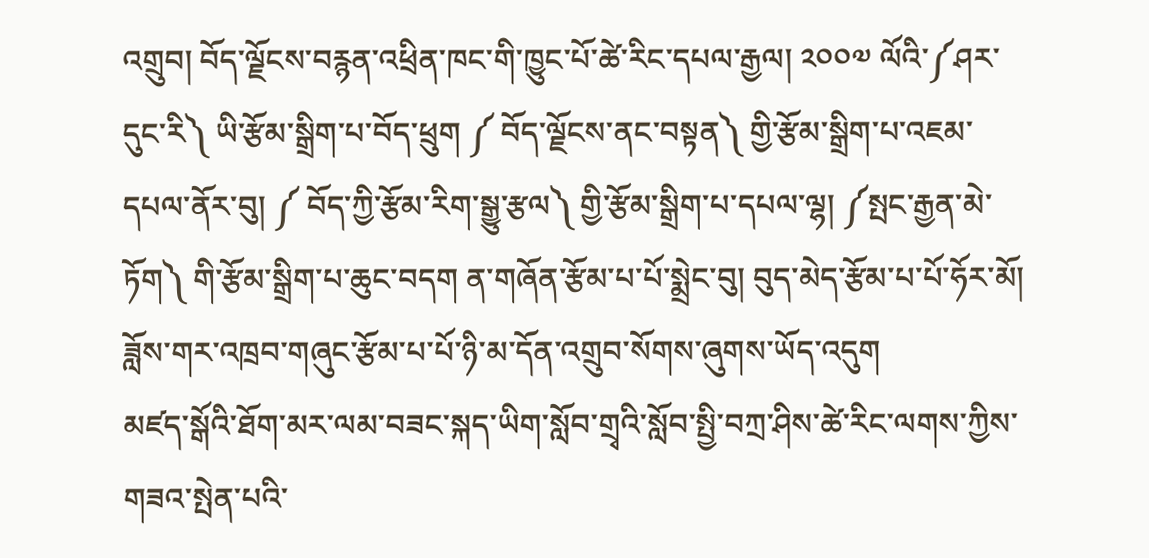འགྲུབ། བོད་ལྗོངས་བརྙན་འཕྲིན་ཁང་གི་ཁྱུང་པོ་ཚེ་རིང་དཔལ་རྒྱལ། ༢༠༠༧ ལོའི་༼ཤར་དུང་རི༽ ཡི་རྩོམ་སྒྲིག་པ་བོད་ཕྲུག ༼ བོད་ལྗོངས་ནང་བསྟན༽ གྱི་རྩོམ་སྒྲིག་པ་འཇམ་དཔལ་ནོར་བུ། ༼ བོད་ཀྱི་རྩོམ་རིག་སྒྱུ་རྩལ༽ གྱི་རྩོམ་སྒྲིག་པ་དཔལ་ལྷ། ༼སྤང་རྒྱན་མེ་ཏོག༽ གི་རྩོམ་སྒྲིག་པ་ཆུང་བདག ན་གཞོན་རྩོམ་པ་པོ་སྨྲེང་བུ། བུད་མེད་རྩོམ་པ་པོ་ཧོར་མོ། ཟློས་གར་འཁྲབ་གཞུང་རྩོམ་པ་པོ་ཉི་མ་དོན་འགྲུབ་སོགས་ཞུགས་ཡོད་འདུག
མཛད་སྒོའི་ཐོག་མར་ལམ་བཟང་སྐད་ཡིག་སློབ་གྲྭའི་སློབ་སྤྱི་བཀྲ་ཤིས་ཚེ་རིང་ལགས་ཀྱིས་གཟའ་སྤེན་པའི་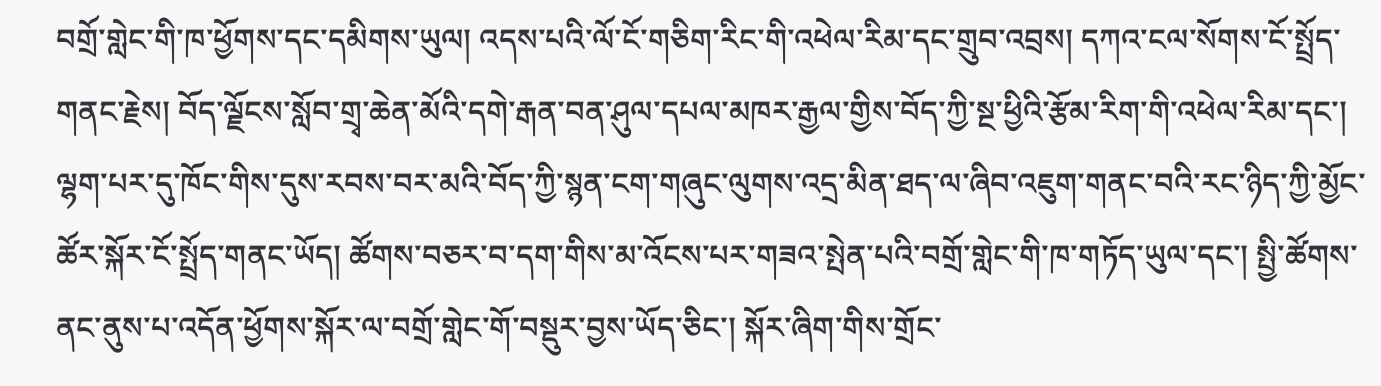བགྲོ་གླེང་གི་ཁ་ཕྱོགས་དང་དམིགས་ཡུལ། འདས་པའི་ལོ་ངོ་གཅིག་རིང་གི་འཕེལ་རིམ་དང་གྲུབ་འབྲས། དཀའ་ངལ་སོགས་ངོ་སྤྲོད་གནང་རྗེས། བོད་ལྗོངས་སློབ་གྲྭ་ཆེན་མོའི་དགེ་རྒན་བན་ཤུལ་དཔལ་མཁར་རྒྱལ་གྱིས་བོད་ཀྱི་སྔ་ཕྱིའི་རྩོམ་རིག་གི་འཕེལ་རིམ་དང་། ལྷག་པར་དུ་ཁོང་གིས་དུས་རབས་བར་མའི་བོད་ཀྱི་སྙན་ངག་གཞུང་ལུགས་འདྲ་མིན་ཐད་ལ་ཞིབ་འཇུག་གནང་བའི་རང་ཉིད་ཀྱི་མྱོང་ཚོར་སྐོར་ངོ་སྤྲོད་གནང་ཡོད། ཚོགས་བཅར་བ་དག་གིས་མ་འོངས་པར་གཟའ་སྤེན་པའི་བགྲོ་གླེང་གི་ཁ་གཏོད་ཡུལ་དང་། སྤྱི་ཚོགས་ནང་ནུས་པ་འདོན་ཕྱོགས་སྐོར་ལ་བགྲོ་གླེང་གོ་བསྡུར་བྱས་ཡོད་ཅིང་། སྐོར་ཞིག་གིས་གྲོང་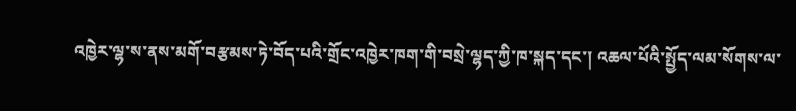འཁྱེར་ལྷ་ས་ནས་མགོ་བརྩམས་ཏེ་བོད་པའི་གྲོང་འཁྱེར་ཁག་གི་བསྲེ་ལྷད་ཀྱི་ཁ་སྐད་དང་། འཆལ་པོའི་སྤྱོད་ལམ་སོགས་ལ་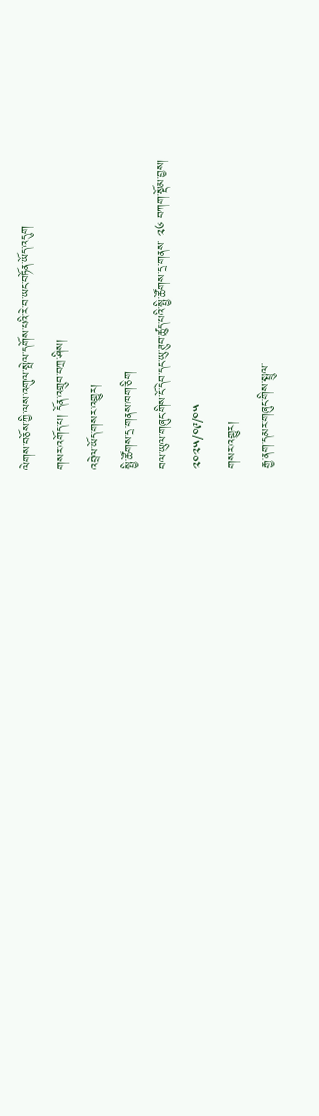ལེགས་བཅོས་ཀྱི་ལས་འགུལ་སྤེལ་དགོས་པའི་རེ་བ་ཡང་བཏོན་ཡོད་འདུག
གསར་འགོད་པ། དོན་འགྲུབ་བཀྲ་ཤིས།
འབྲེལ་ཡོད་གསར་འགྱུར།
སྤྱི་ཚོགས་དྲ་གནས་ཁག་ཅིག
བལ་ཡུལ་གཞུང་གིས་ངོ་དེབ་དང་ཡུ་ཊུབ་ཚུད་པའི་སྤྱི་ཚོགས་དྲ་གནས་ ༢༦ བཀག་སྡོམ་བྱས།
༢༠༢༥/༠༩/༠༥
གསར་འགྱུར།
རྒྱ་ནག་དམར་གཞུང་གིས་སྤྲུལ་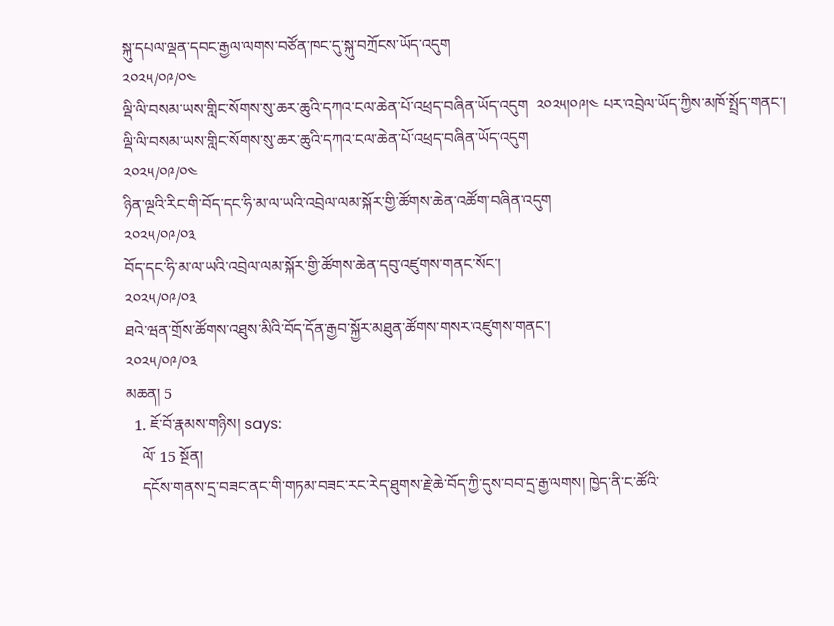སྐུ་དཔལ་ལྡན་དབང་རྒྱལ་ལགས་བཙོན་ཁང་དུ་སྐུ་བཀྲོངས་ཡོད་འདུག
༢༠༢༥/༠༩/༠༤
ལྡི་ལི་བསམ་ཡས་གླིང་སོགས་སུ་ཆར་ཆུའི་དཀའ་ངལ་ཆེན་པོ་འཕྲད་བཞིན་ཡོད་འདུག  ༢༠༢༥།༠༩།༤ པར་འབྲེལ་ཡོད་ཀྱིས་མཁོ་སྤྲོད་གནང་།
ལྡི་ལི་བསམ་ཡས་གླིང་སོགས་སུ་ཆར་ཆུའི་དཀའ་ངལ་ཆེན་པོ་འཕྲད་བཞིན་ཡོད་འདུག
༢༠༢༥/༠༩/༠༤
ཉིན་ལྔའི་རིང་གི་བོད་དང་ཧི་མ་ལ་ཡའི་འབྲེལ་ལམ་སྐོར་གྱི་ཚོགས་ཆེན་འཚོག་བཞིན་འདུག
༢༠༢༥/༠༩/༠༣
བོད་དང་ཧི་མ་ལ་ཡའི་འབྲེལ་ལམ་སྐོར་གྱི་ཚོགས་ཆེན་དབུ་འཛུགས་གནང་སོང་།
༢༠༢༥/༠༩/༠༣
ཐའེ་ཝན་གྲོས་ཚོགས་འཐུས་མིའི་བོད་དོན་རྒྱབ་སྐྱོར་མཐུན་ཚོགས་གསར་འཛུགས་གནང་།
༢༠༢༥/༠༩/༠༣
མཆན། 5
  1. ཇོ་བོ་རྣམས་གཉིས། says:
    ལོ་ 15 སྔོན།
    དངོས་གནས་དྲ་བཟང་ནང་གི་གཏམ་བཟང་རང་རེད་ཐུགས་རྗེ་ཆེ་བོད་ཀྱི་དུས་བབ་དྲ་རྒྱ་ལགས། ཁྱེད་ནི་ང་ཚོའི་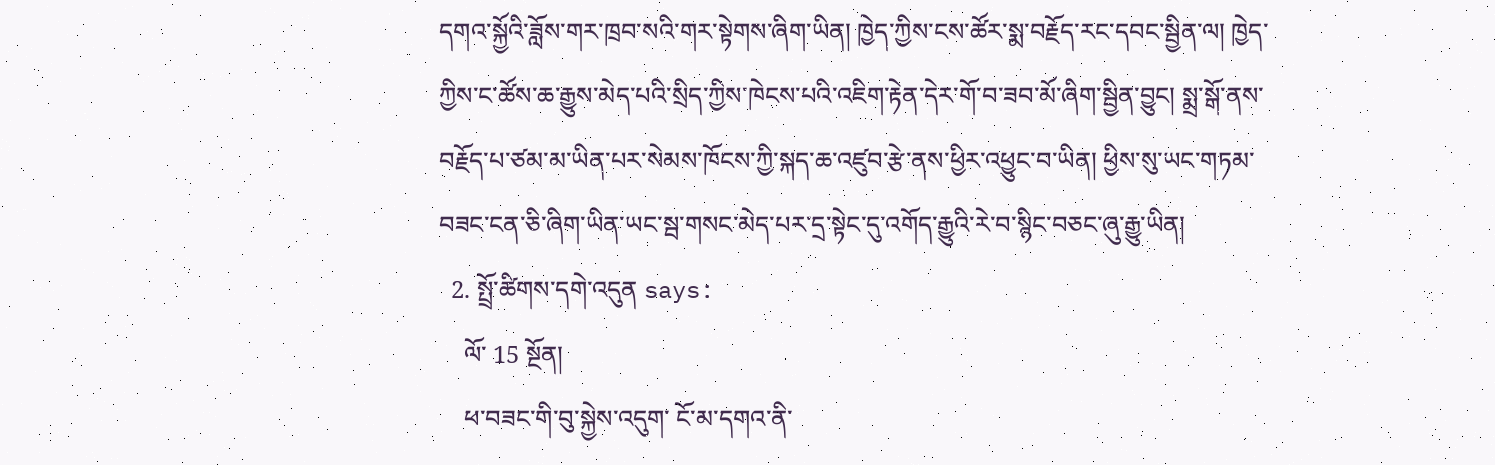དགའ་སྐྱོའི་ཟློས་གར་ཁྲབ་སའི་གར་སྟེགས་ཞིག་ཡིན། ཁྱེད་ཀྱིས་ངས་ཚོར་སྨ་བརྗོད་རང་དབང་སྦྱིན་ལ། ཁྱེད་ཀྱིས་ང་ཚོས་ཆ་རྒྱུས་མེད་པའི་སྲིད་ཀྱིས་ཁེངས་པའི་འཇིག་རྟེན་དེར་གོ་བ་ཟབ་མོ་ཞིག་སྦྱིན་བྱུང། སྨྲ་སྒོ་ནས་བརྗོད་པ་ཙམ་མ་ཡིན་པར་སེམས་ཁོངས་ཀྱི་སྐད་ཆ་འཛུབ་རྩེ་ནས་ཕྱིར་འཕྱུང་བ་ཡིན། ཕྱིས་སུ་ཡང་གཏམ་བཟང་ངན་ཅི་ཞིག་ཡིན་ཡང་སྦ་གསང་མེད་པར་དྲ་སྟེང་དུ་འགོད་རྒྱུའི་རེ་བ་སྙིང་བཅང་ཞུ་རྒྱུ་ཡིན།
  2. སྤྲོ་ཚིགས་དགེ་འདུན says:
    ལོ་ 15 སྔོན།
    ཕ་བཟང་གི་བུ་སྐྱེས་འདུག་ ངོ་མ་དགའ་ནི་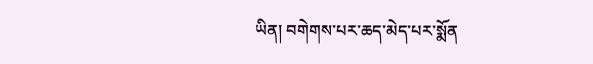ཡིན། བགེགས་པར་ཆད་མེད་པར་སྨོན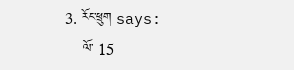3. རོང་ཕྲུག says:
    ལོ་ 15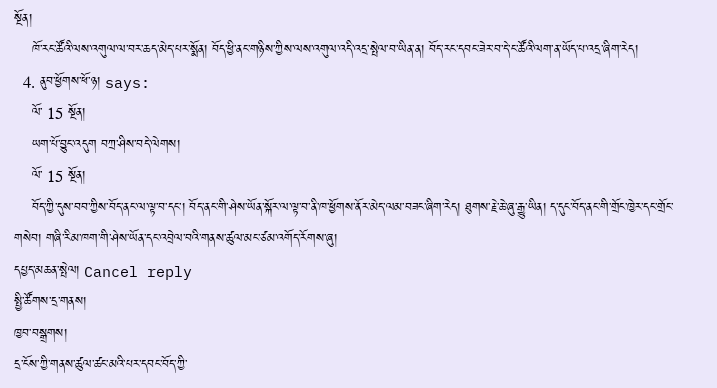སྔོན།
    ཁོ་རང་ཚོའི་ལས་འགུལ་ལ་བར་ཆད་མེད་པར་སྨོན། བོད་ཕྱི་ནང་གཉིས་ཀྱིས་ལས་འགུལ་འདི་འདྲ་སྤེལ་བ་ཡིན་ན། བོད་རང་དབང་ཟེར་བ་དེ་ང་ཚོའི་ལག་ན་ཡོད་པ་འདྲ་ཞིག་རེད།
  4. ནུབ་ཕྱོགས་ཕོ་ཉ། says:
    ལོ་ 15 སྔོན།
    ཡག་པོ་བྱུང་འདུག བཀྲ་ཤིས་བདེ་ལེགས།
    ལོ་ 15 སྔོན།
    བོད་ཀྱི་དུས་བབ་ཀྱིས་བོད་ནང་ལ་ལྟ་བ་དང་། བོད་ནང་གི་ཤེས་ཡོན་སྐོར་ལ་ལྟ་བ་ནི་ཁ་ཕྱོགས་ནོར་མེད་ལམ་བཟང་ཞིག་རེད། ཐུགས་རྗེ་ཆེ་ཞུ་རྒྱུ་ཡིན། ད་དུང་བོད་ནང་གི་གྲོང་ཁྱེར་དང་གྲོང་གསེབ། གཞི་རིམ་ཁག་གི་ཤེས་ཡོན་དང་འབྲེལ་བའི་གནས་ཚུལ་མང་ཙམ་འགོད་རོགས་ཞུ།
དཔྱད་མཆན་སྤེལ། Cancel reply
སྤྱི་ཚོགས་དྲ་གནས།
ཁྱབ་བསྒྲགས།
དྲ་ངོས་ཀྱི་གནས་ཚུལ་ཚང་མའི་པར་དབང་བོད་ཀྱི་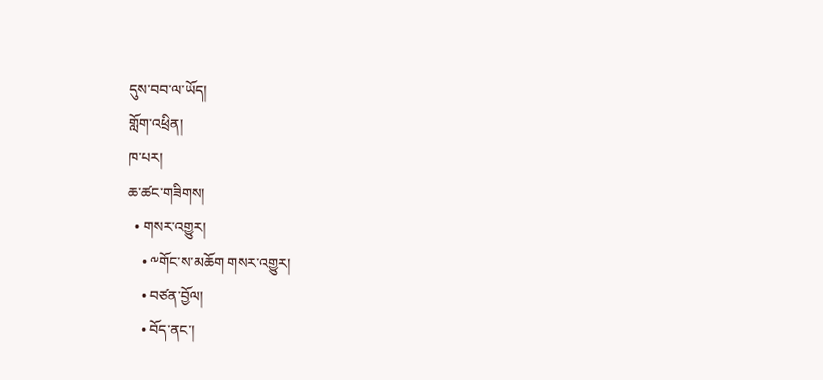དུས་བབ་ལ་ཡོད།
གློག་འཕྲིན།
ཁ་པར།
ཆ་ཚང་གཟིགས།
  • གསར་འགྱུར།
    • ༸གོང་ས་མཆོག གསར་འགྱུར།
    • བཙན་བྱོལ།
    • བོད་ནང་།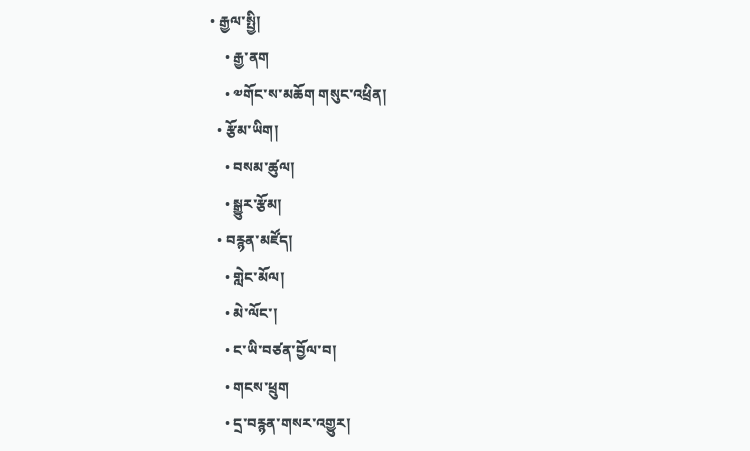• རྒྱལ་སྤྱི།
    • རྒྱ་ནག
    • ༧གོང་ས་མཆོག གསུང་འཕྲིན།
  • རྩོམ་ཡིག།
    • བསམ་ཚུལ།
    • སྒྱུར་རྩོམ།
  • བརྙན་མཛོད།
    • གླེང་མོལ།
    • མེ་ལོང་།
    • ང་ཡི་བཙན་བྱོལ་བ།
    • གངས་ཕྲུག
    • དྲ་བརྙན་གསར་འགྱུར།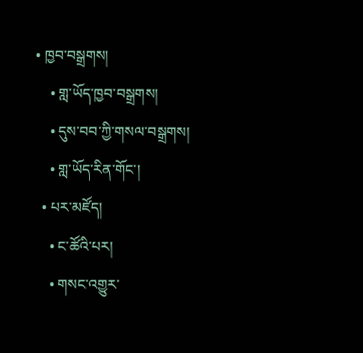• ཁྱབ་བསྒྲགས།
    • གླ་ཡོད་ཁྱབ་བསྒྲགས།
    • དུས་བབ་ཀྱི་གསལ་བསྒྲགས།
    • གླ་ཡོད་རིན་གོང་།
  • པར་མཛོད།
    • ང་ཚོའི་པར།
    • གསང་འགྱུར་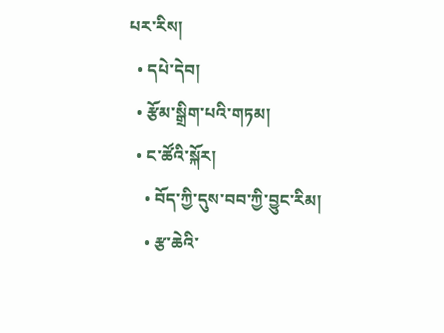པར་རིས།
  • དཔེ་དེབ།
  • རྩོམ་སྒྲིག་པའི་གཏམ།
  • ང་ཚོའི་སྐོར།
    • བོད་ཀྱི་དུས་བབ་ཀྱི་བྱུང་རིམ།
    • རྩ་ཆེའི་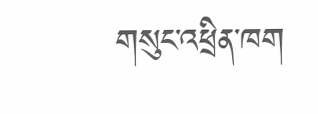གསུང་འཕྲིན་ཁག